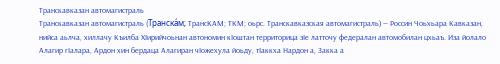Транскавказан автомагистраль
Транскавказан автомагистраль (Транска́м; ТрансКАМ; ТКМ; оьрс. Транскавказская автомагистраль) — Россин Чоьхьара Кавказан, нийса аьлча, хиллачу Къилба ХӀирийчоьнан автономин кӀоштан территорица зӀе латточу федералан автомобилан цхьаъ. Иза йолало Алагир гӀалара, Ардон хин бердаца Алагиран чӀожехула йоьду, тӀаккха Нардон а, Закка а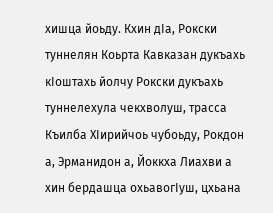хишца йоьду. Кхин дӀа, Рокски туннелян Коьрта Кавказан дукъахь кӀоштахь йолчу Рокски дукъахь туннелехула чекхволуш, трасса Къилба ХӀирийчоь чубоьду, Рокдон а, Эрманидон а, Йоккха Лиахви а хин бердашца охьавогӀуш, цхьана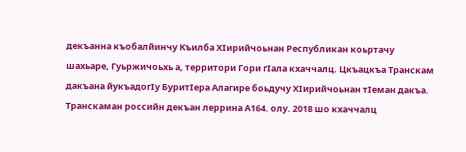декъанна къобалйинчу Къилба ХӀирийчоьнан Республикан коьртачу шахьаре, Гуьржичоьхь а, территори Гори гӀала кхаччалц. Цкъацкъа Транскам дакъана йукъадогӀу БуритӀера Алагире боьдучу ХӀирийчоьнан тӀеман дакъа.
Транскаман российн декъан леррина А164. олу. 2018 шо кхаччалц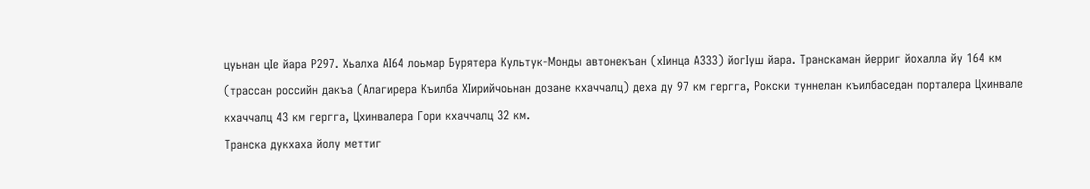цуьнан цӀе йара Р297. Хьалха АӀ64 лоьмар Бурятера Культук-Монды автонекъан (хӀинца А333) йогӀуш йара. Транскаман йерриг йохалла йу 164 км (трассан российн дакъа (Алагирера Къилба ХӀирийчоьнан дозане кхаччалц) деха ду 97 км гергга, Рокски туннелан къилбаседан порталера Цхинвале кхаччалц 43 км гергга, Цхинвалера Гори кхаччалц 32 км.
Транска дукхаха йолу меттиг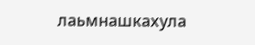лаьмнашкахула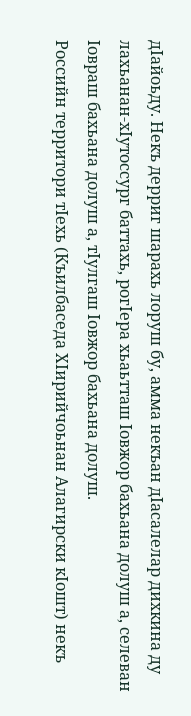дӀайоьду. Некъ дерриг шарахь лоруш бу, амма некъан дӀасалелар дихкина ду лахьанан-хӀутоссург баттахь, рогӀера хьаьтташ Ӏовжор бахьана долуш а, селеван Ӏовраш бахьана долуш а, тӀулгаш Ӏовжор бахьана долуш.
Российн территори тӀехь (Къилбаседа ХӀирийчоьнан Алагирски кӀошт) некъ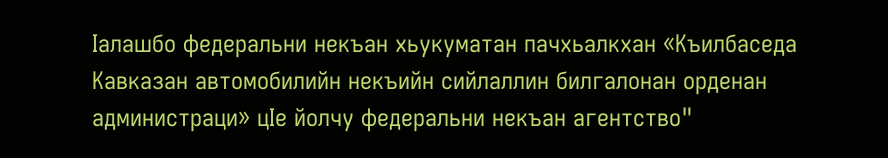Ӏалашбо федеральни некъан хьукуматан пачхьалкхан «Къилбаседа Кавказан автомобилийн некъийн сийлаллин билгалонан орденан администраци» цӀе йолчу федеральни некъан агентство"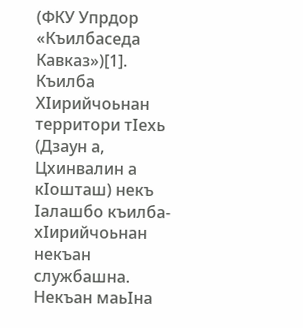(ФКУ Упрдор «Къилбаседа Кавказ»)[1]. Къилба ХӀирийчоьнан территори тӀехь (Дзаун а, Цхинвалин а кӀошташ) некъ Ӏалашбо къилба-хӀирийчоьнан некъан службашна.
Некъан маьӀна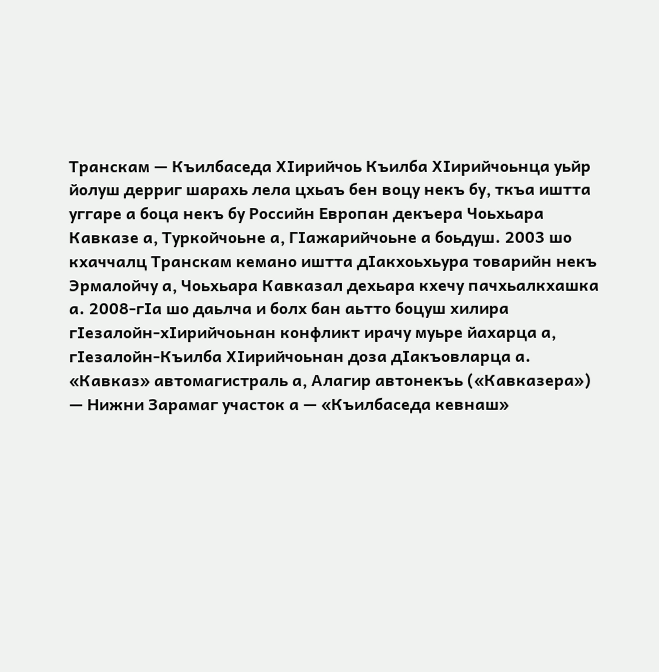Транскам — Къилбаседа ХӀирийчоь Къилба ХӀирийчоьнца уьйр йолуш дерриг шарахь лела цхьаъ бен воцу некъ бу, ткъа иштта уггаре а боца некъ бу Российн Европан декъера Чоьхьара Кавказе а, Туркойчоьне а, ГӀажарийчоьне а боьдуш. 2003 шо кхаччалц Транскам кемано иштта дӀакхоьхьура товарийн некъ Эрмалойчу а, Чоьхьара Кавказал дехьара кхечу пачхьалкхашка а. 2008-гӀа шо даьлча и болх бан аьтто боцуш хилира гӀезалойн-хӀирийчоьнан конфликт ирачу муьре йахарца а, гӀезалойн-Къилба ХӀирийчоьнан доза дӀакъовларца а.
«Кавказ» автомагистраль а, Алагир автонекъь («Кавказера») — Нижни Зарамаг участок а — «Къилбаседа кевнаш»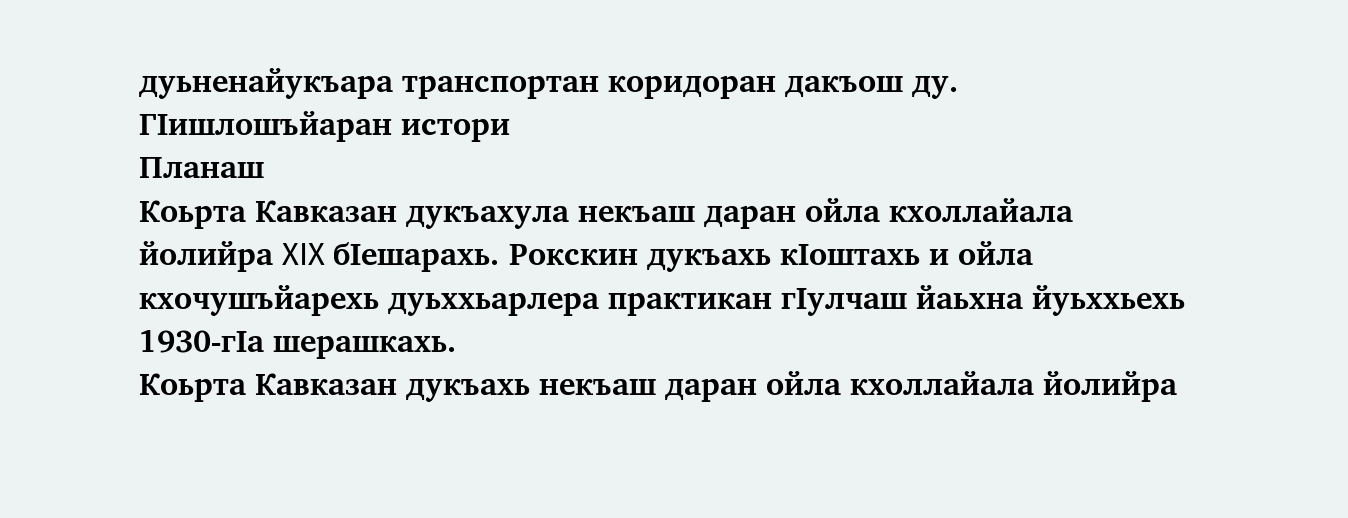дуьненайукъара транспортан коридоран дакъош ду.
ГӀишлошъйаран истори
Планаш
Коьрта Кавказан дукъахула некъаш даран ойла кхоллайала йолийра XIX бӀешарахь. Рокскин дукъахь кӀоштахь и ойла кхочушъйарехь дуьххьарлера практикан гӀулчаш йаьхна йуьххьехь 1930-гӀа шерашкахь.
Коьрта Кавказан дукъахь некъаш даран ойла кхоллайала йолийра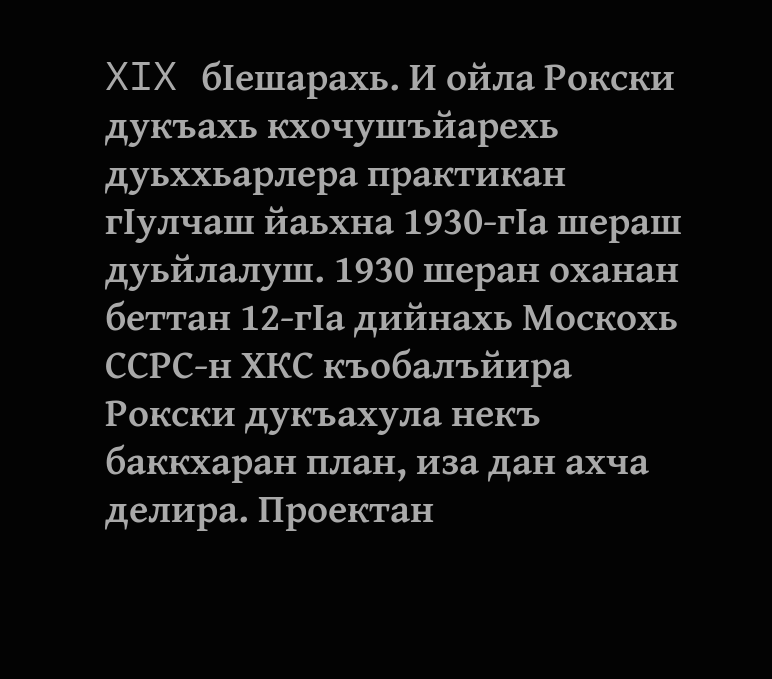XIX бӀешарахь. И ойла Рокски дукъахь кхочушъйарехь дуьххьарлера практикан гӀулчаш йаьхна 1930-гӀа шераш дуьйлалуш. 1930 шеран оханан беттан 12-гӀа дийнахь Москохь ССРС-н ХКС къобалъйира Рокски дукъахула некъ баккхаран план, иза дан ахча делира. Проектан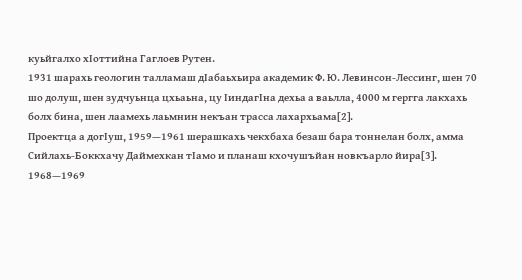куьйгалхо хӀоттийна Гаглоев Рутен.
1931 шарахь геологин талламаш дӀабаьхьира академик Ф. Ю. Левинсон-Лессинг, шен 70 шо долуш, шен зудчуьнца цхьаьна, цу ӀиндагӀна дехьа а ваьлла, 4000 м гергга лакхахь болх бина, шен лаамехь лаьмнин некъан трасса лахархьама[2].
Проектца а догӀуш, 1959—1961 шерашкахь чекхбаха безаш бара тоннелан болх, амма Сийлахь-Боккхачу Даймехкан тӀамо и планаш кхочушъйан новкъарло йира[3].
1968—1969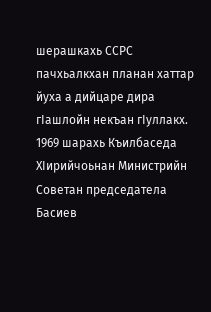шерашкахь ССРС пачхьалкхан планан хаттар йуха а дийцаре дира гӀашлойн некъан гӀуллакх.
1969 шарахь Къилбаседа ХӀирийчоьнан Министрийн Советан председатела Басиев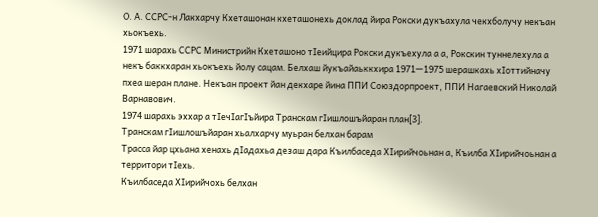О. А. ССРС-н Лакхарчу Кхеташонан кхеташонехь доклад йира Рокски дукъахула чекхболучу некъан хьокъехь.
1971 шарахь ССРС Министрийн Кхеташоно тӀеийцира Рокски дукъехула а а, Рокскин туннелехула а некъ баккхаран хьокъехь йолу сацам. Белхаш йукъайаьккхира 1971—1975 шерашкахь хӀоттийначу пхеа шеран плане. Некъан проект йан декхаре йина ППИ Союздорпроект, ППИ Нагаевский Николай Варнавович.
1974 шарахь эххар а тӀечӀагӀъйира Транскам гӀишлошъйаран план[3].
Транскам гӀишлошъйаран хьалхарчу муьран белхан барам
Трасса йар цхьана хенахь дӀадахьа дезаш дара Къилбаседа ХӀирийчоьнан а, Къилба ХӀирийчоьнан а территори тӀехь.
Къилбаседа ХӀирийчохь белхан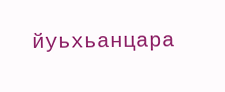йуьхьанцара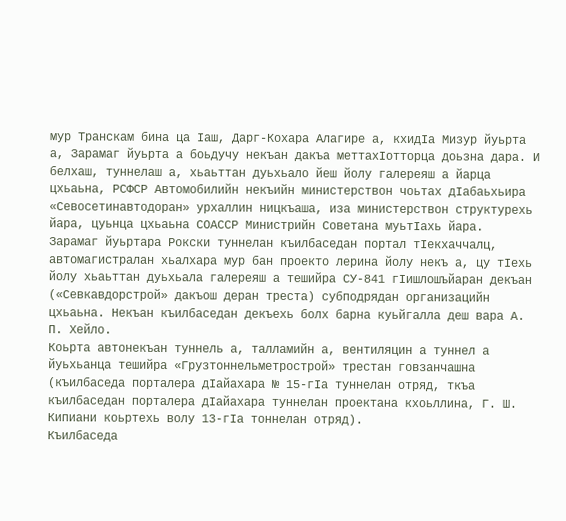мур Транскам бина ца Ӏаш, Дарг-Кохара Алагире а, кхидӀа Мизур йуьрта а, Зарамаг йуьрта а боьдучу некъан дакъа меттахӀотторца доьзна дара. И белхаш, туннелаш а, хьаьттан дуьхьало йеш йолу галереяш а йарца цхьаьна, РСФСР Автомобилийн некъийн министерствон чоьтах дӀабаьхьира «Севосетинавтодоран» урхаллин ницкъаша, иза министерствон структурехь йара, цуьнца цхьаьна СОАССР Министрийн Советана муьтӀахь йара.
Зарамаг йуьртара Рокски туннелан къилбаседан портал тӀекхаччалц, автомагистралан хьалхара мур бан проекто лерина йолу некъ а, цу тӀехь йолу хьаьттан дуьхьала галереяш а тешийра СУ-841 гӀишлошъйаран декъан («Севкавдорстрой» дакъош деран треста) субподрядан организацийн цхьаьна. Некъан къилбаседан декъехь болх барна куьйгалла деш вара А. П. Хейло.
Коьрта автонекъан туннель а, талламийн а, вентиляцин а туннел а йуьхьанца тешийра «Грузтоннельметрострой» трестан говзанчашна (къилбаседа порталера дӀайахара № 15-гӀа туннелан отряд, ткъа къилбаседан порталера дӀайахара туннелан проектана кхоьллина, Г. Ш. Кипиани коьртехь волу 13-гӀа тоннелан отряд).
Къилбаседа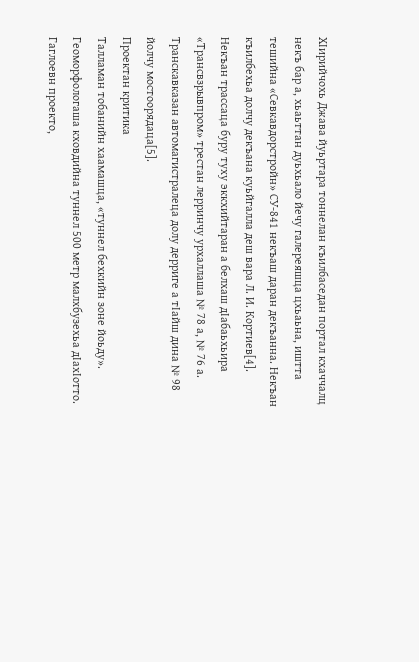ХӀирийчохь Джава йуьртара тоннелан къилбаседан портал кхаччалц некъ бар а, хьаьттан дуьхьало йечу галереяшца цхьаьна, иштта тешийна «Севкавдорстройн» СУ-841 некъаш даран декъанна. Некъан къилбехьа долчу декъана куьйгалла деш вара Л. И. Кортиев[4].
Некъан трассаца буру туху эккхийтаран а белхаш дӀабаьхьира «Трансвзрывпром» трестан лерринчу урхаллаша № 78 а, № 76 а.
Транскавказан автомагистралеца долу дерриге а тӀайш дина № 98 йолчу мостоорядаца[5].
Проектан критика
Талламан тобанийн хаамашца, «туннел бехкийн зоне йоьду». Геоморфологаша кховдийна туннел 500 метр малхбузехьа дӀахӀотто. Гаглоевн проекто,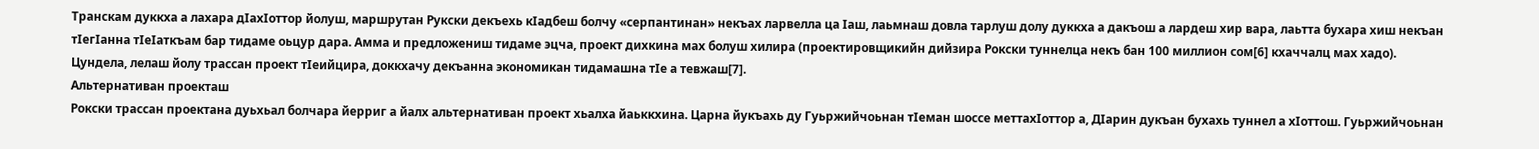Транскам дуккха а лахара дӀахӀоттор йолуш, маршрутан Рукски декъехь кӀадбеш болчу «серпантинан» некъах ларвелла ца Ӏаш, лаьмнаш довла тарлуш долу дуккха а дакъош а лардеш хир вара, лаьтта бухара хиш некъан тӀегӀанна тӀеӀаткъам бар тидаме оьцур дара. Амма и предложениш тидаме эцча, проект дихкина мах болуш хилира (проектировщикийн дийзира Рокски туннелца некъ бан 100 миллион сом[6] кхаччалц мах хадо). Цундела, лелаш йолу трассан проект тӀеийцира, доккхачу декъанна экономикан тидамашна тӀе а тевжаш[7].
Альтернативан проекташ
Рокски трассан проектана дуьхьал болчара йерриг а йалх альтернативан проект хьалха йаьккхина. Царна йукъахь ду Гуьржийчоьнан тӀеман шоссе меттахӀоттор а, ДӀарин дукъан бухахь туннел а хӀоттош. Гуьржийчоьнан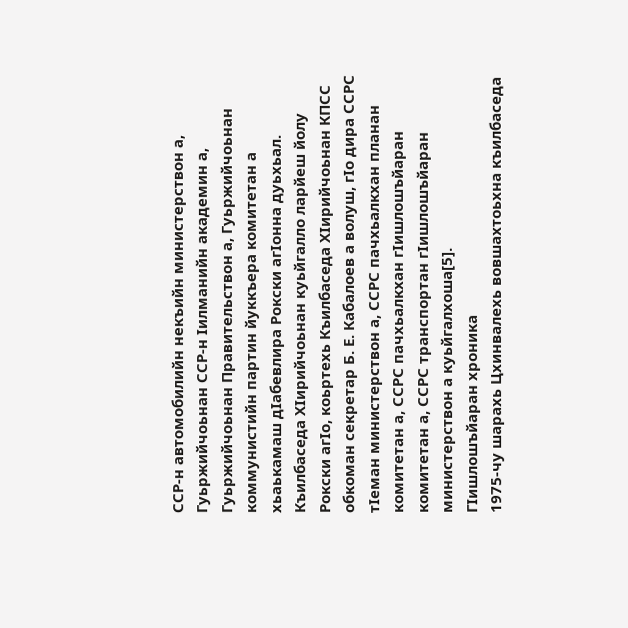ССР-н автомобилийн некъийн министерствон а, Гуьржийчоьнан ССР-н Ӏилманийн академин а, Гуьржийчоьнан Правительствон а, Гуьржийчоьнан коммунистийн партин йуккъера комитетан а хьаькамаш дӀабевлира Рокски агӀонна дуьхьал.
Къилбаседа ХӀирийчоьнан куьйгалло ларйеш йолу Рокски агӀо, коьртехь Къилбаседа ХӀирийчоьнан КПСС обкоман секретар Б. Е. Кабалоев а волуш, гӀо дира ССРС тӀеман министерствон а, ССРС пачхьалкхан планан комитетан а, ССРС пачхьалкхан гӀишлошъйаран комитетан а, ССРС транспортан гӀишлошъйаран министерствон а куьйгалхоша[5].
ГӀишлошъйаран хроника
1975-чу шарахь Цхинвалехь вовшахтоьхна къилбаседа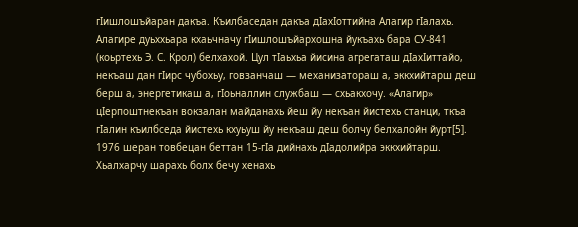гӀишлошъйаран дакъа. Къилбаседан дакъа дӀахӀоттийна Алагир гӀалахь. Алагире дуьххьара кхаьчначу гӀишлошъйархошна йукъахь бара СУ-841 (коьртехь Э. С. Крол) белхахой. Цул тӀаьхьа йисина агрегаташ дӀахӀиттайо, некъаш дан гӀирс чубохьу, говзанчаш — механизатораш а, эккхийтарш деш берш а, энергетикаш а, гӀоьналлин службаш — схьакхочу. «Алагир» цӀерпоштнекъан вокзалан майданахь йеш йу некъан йистехь станци, ткъа гӀалин къилбседа йистехь кхуьуш йу некъаш деш болчу белхалойн йурт[5].
1976 шеран товбецан беттан 15-гӀа дийнахь дӀадолийра эккхийтарш.
Хьалхарчу шарахь болх бечу хенахь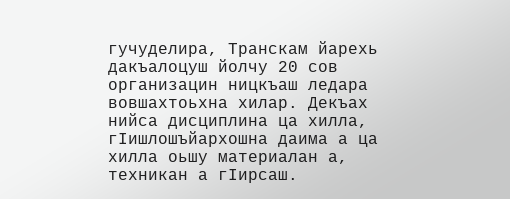гучуделира, Транскам йарехь дакъалоцуш йолчу 20 сов организацин ницкъаш ледара вовшахтоьхна хилар. Декъах нийса дисциплина ца хилла, гӀишлошъйархошна даима а ца хилла оьшу материалан а, техникан а гӀирсаш.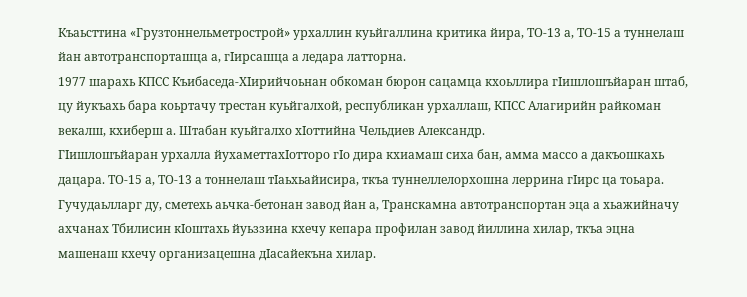Къаьсттина «Грузтоннельметрострой» урхаллин куьйгаллина критика йира, ТО-13 а, ТО-15 а туннелаш йан автотранспорташца а, гӀирсашца а ледара латторна.
1977 шарахь КПСС Къибаседа-ХӀирийчоьнан обкоман бюрон сацамца кхоьллира гӀишлошъйаран штаб, цу йукъахь бара коьртачу трестан куьйгалхой, республикан урхаллаш, КПСС Алагирийн райкоман векалш, кхиберш а. Штабан куьйгалхо хӀоттийна Чельдиев Александр.
ГӀишлошъйаран урхалла йухаметтахӀотторо гӀо дира кхиамаш сиха бан, амма массо а дакъошкахь дацара. ТО-15 а, ТО-13 а тоннелаш тӀаьхьайисира, ткъа туннеллелорхошна леррина гӀирс ца тоьара. Гучудаьлларг ду, сметехь аьчка-бетонан завод йан а, Транскамна автотранспортан эца а хьажийначу ахчанах Тбилисин кӀоштахь йуьззина кхечу кепара профилан завод йиллина хилар, ткъа эцна машенаш кхечу организацешна дӀасайекъна хилар.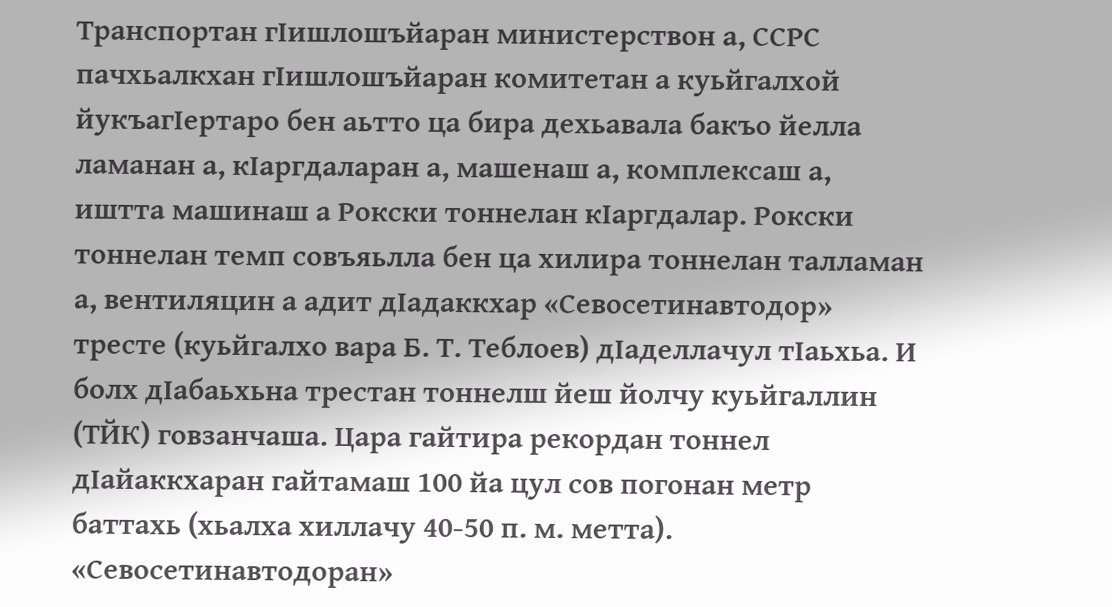Транспортан гӀишлошъйаран министерствон а, ССРС пачхьалкхан гӀишлошъйаран комитетан а куьйгалхой йукъагӀертаро бен аьтто ца бира дехьавала бакъо йелла ламанан а, кӀаргдаларан а, машенаш а, комплексаш а, иштта машинаш а Рокски тоннелан кӀаргдалар. Рокcки тоннелан темп совъяьлла бен ца хилира тоннелан талламан а, вентиляцин а адит дӀадаккхар «Севосетинавтодор» тресте (куьйгалхо вара Б. Т. Теблоев) дӀаделлачул тӀаьхьа. И болх дӀабаьхьна трестан тоннелш йеш йолчу куьйгаллин (ТЙК) говзанчаша. Цара гайтира рекордан тоннел дӀайаккхаран гайтамаш 100 йа цул сов погонан метр баттахь (хьалха хиллачу 40-50 п. м. метта). «Севосетинавтодоран»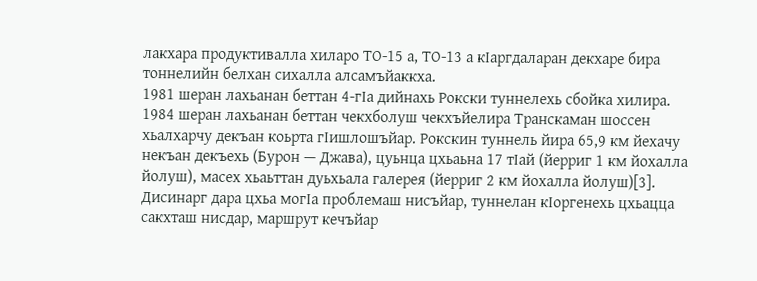лакхара продуктивалла хиларо ТО-15 а, ТО-13 а кӀаргдаларан декхаре бира тоннелийн белхан сихалла алсамъйаккха.
1981 шеран лахьанан беттан 4-гӀа дийнахь Рокски туннелехь сбойка хилира.
1984 шеран лахьанан беттан чекхболуш чекхъйелира Транскаман шоссен хьалхарчу декъан коьрта гӀишлошъйар. Рокскин туннель йира 65,9 км йехачу некъан декъехь (Бурон — Джава), цуьнца цхьаьна 17 тӀай (йерриг 1 км йохалла йолуш), масех хьаьттан дуьхьала галерея (йерриг 2 км йохалла йолуш)[3]. Дисинарг дара цхьа могӀа проблемаш нисъйар, туннелан кӀоргенехь цхьацца сакхташ нисдар, маршрут кечъйар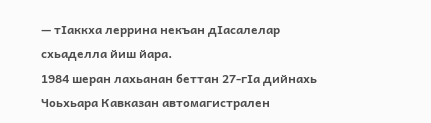— тӀаккха леррина некъан дӀасалелар схьаделла йиш йара.
1984 шеран лахьанан беттан 27-гӀа дийнахь Чоьхьара Кавказан автомагистрален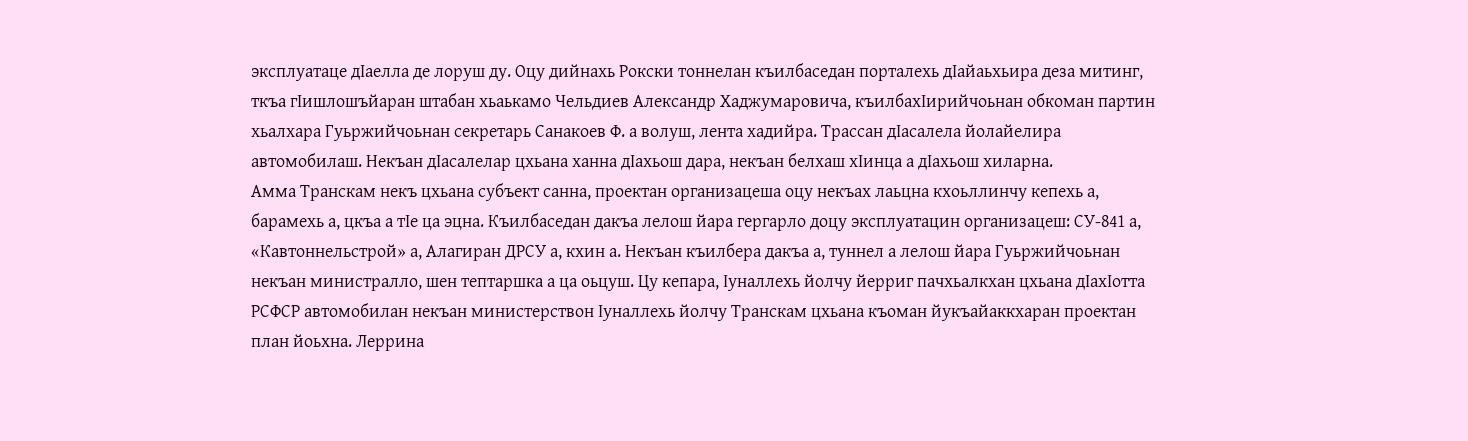эксплуатаце дӀаелла де лоруш ду. Оцу дийнахь Рокски тоннелан къилбаседан порталехь дӀайаьхьира деза митинг, ткъа гӀишлошъйаран штабан хьаькамо Чельдиев Александр Хаджумаровича, къилбахӀирийчоьнан обкоман партин хьалхара Гуьржийчоьнан секретарь Санакоев Ф. а волуш, лента хадийра. Трассан дӀасалела йолайелира автомобилаш. Некъан дӀасалелар цхьана ханна дӀахьош дара, некъан белхаш хӀинца а дӀахьош хиларна.
Амма Транскам некъ цхьана субъект санна, проектан организацеша оцу некъах лаьцна кхоьллинчу кепехь а, барамехь а, цкъа а тӀе ца эцна. Къилбаседан дакъа лелош йара гергарло доцу эксплуатацин организацеш: СУ-841 а, «Кавтоннельстрой» а, Алагиран ДРСУ а, кхин а. Некъан къилбера дакъа а, туннел а лелош йара Гуьржийчоьнан некъан министралло, шен тептаршка а ца оьцуш. Цу кепара, Ӏуналлехь йолчу йерриг пачхьалкхан цхьана дӀахӀотта РСФСР автомобилан некъан министерствон Ӏуналлехь йолчу Транскам цхьана къоман йукъайаккхаран проектан план йоьхна. Леррина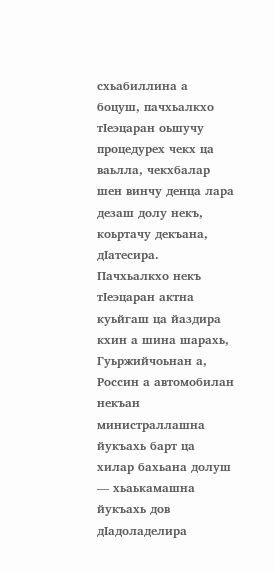схьабиллина а боцуш, пачхьалкхо тӀеэцаран оьшучу процедурех чекх ца ваьлла, чекхбалар шен винчу денца лара дезаш долу некъ, коьртачу декъана, дӀатесира.
Пачхьалкхо некъ тӀеэцаран актна куьйгаш ца йаздира кхин а шина шарахь, Гуьржийчоьнан а, Россин а автомобилан некъан министраллашна йукъахь барт ца хилар бахьана долуш — хьаькамашна йукъахь дов дӀадоладелира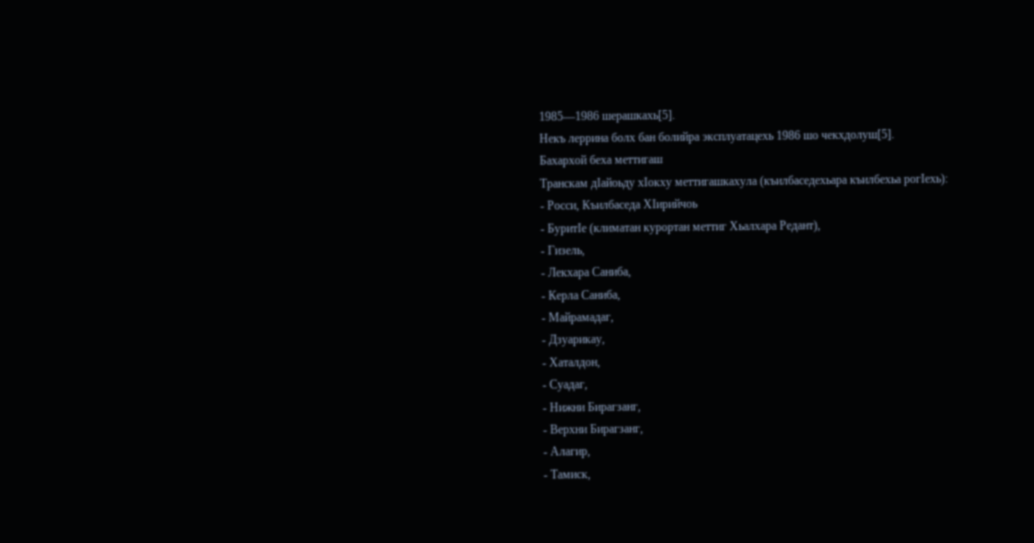1985—1986 шерашкахь[5].
Некъ леррина болх бан болийра эксплуатацехь 1986 шо чекхдолуш[5].
Бахархой беха меттигаш
Транскам дӀайоьду хӀокху меттигашкахула (къилбаседехьара къилбехьа рогӀехь):
- Росси, Къилбаседа ХӀирийчоь
- БуритӀе (климатан курортан меттиг Хьалхара Редант),
- Гизель,
- Лекхара Саниба,
- Керла Саниба,
- Майрамадаг,
- Дзуарикау,
- Хаталдон,
- Суадаг,
- Нижни Бирагзанг,
- Верхни Бирагзанг,
- Алагир,
- Тамиск,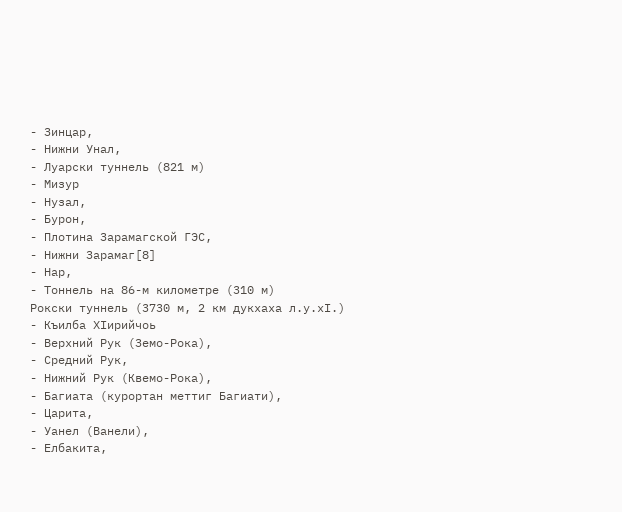- Зинцар,
- Нижни Унал,
- Луарски туннель (821 м)
- Мизур
- Нузал,
- Бурон,
- Плотина Зарамагской ГЭС,
- Нижни Зарамаг[8]
- Нар,
- Тоннель на 86-м километре (310 м)
Рокски туннель (3730 м, 2 км дукхаха л.у.хӀ.)
- Къилба ХӀирийчоь
- Верхний Рук (Земо-Рока),
- Средний Рук,
- Нижний Рук (Квемо-Рока),
- Багиата (курортан меттиг Багиати),
- Царита,
- Уанел (Ванели),
- Елбакита,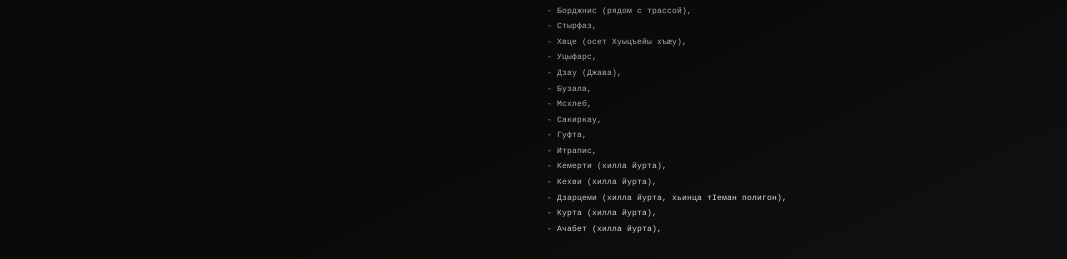- Борджнис (рядом с трассой),
- Стырфаз,
- Хвце (осет Хуыцъейы хъæу),
- Уцыфарс,
- Дзау (Джава),
- Бузала,
- Мсхлеб,
- Сакиркау,
- Гуфта,
- Итрапис,
- Кемерти (хилла йурта),
- Кехви (хилла йурта),
- Дзарцеми (хилла йурта, хьинца тӀеман полигон),
- Курта (хилла йурта),
- Ачабет (хилла йурта),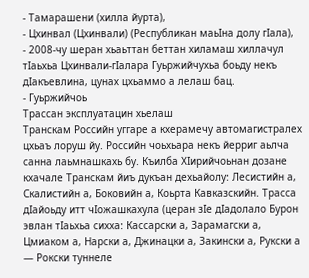- Тамарашени (хилла йурта),
- Цхинвал (Цхинвали) (Республикан маьӀна долу гӀала),
- 2008-чу шеран хьаьттан беттан хиламаш хиллачул тӀаьхьа Цхинвали-гӀалара Гуьржийчухьа боьду некъ дӀакъевлина, цунах цхьаммо а лелаш бац.
- Гуьржийчоь
Трассан эксплуатацин хьелаш
Транскам Российн уггаре а кхерамечу автомагистралех цхьаъ лоруш йу. Российн чоьхьара некъ йерриг аьлча санна лаьмнашкахь бу. Къилба ХӀирийчоьнан дозане кхачале Транскам йиъ дукъан дехьайолу: Лесистийн а, Скалистийн а, Боковийн а, Коьрта Кавказскийн. Трасса дӀайоьду итт чӀожашкахула (церан зӀе дӀадолало Бурон эвлан тӀаьхьа сихха: Кассарски а, Зарамагски а, Цмиаком а, Нарски а, Джинацки а, Закински а, Рукски а — Рокски туннеле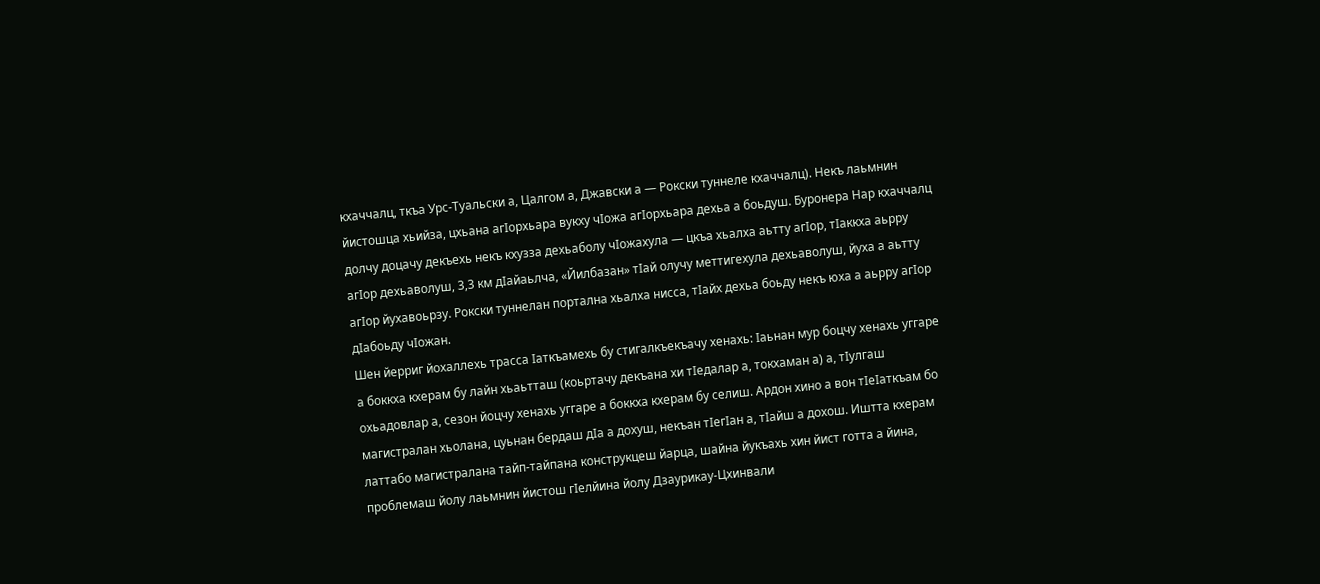кхаччалц, ткъа Урс-Туальски а, Цалгом а, Джавски а — Рокски туннеле кхаччалц). Некъ лаьмнин йистошца хьийза, цхьана агӀорхьара вукху чӀожа агӀорхьара дехьа а боьдуш. Буронера Нар кхаччалц долчу доцачу декъехь некъ кхузза дехьаболу чӀожахула — цкъа хьалха аьтту агӀор, тӀаккха аьрру агӀор дехьаволуш, 3,3 км дӀайаьлча, «Йилбазан» тӀай олучу меттигехула дехьаволуш, йуха а аьтту агӀор йухавоьрзу. Рокски туннелан портална хьалха нисса, тӀайх дехьа боьду некъ юха а аьрру агӀор дӀабоьду чӀожан.
Шен йерриг йохаллехь трасса Ӏаткъамехь бу стигалкъекъачу хенахь: Ӏаьнан мур боцчу хенахь уггаре а боккха кхерам бу лайн хьаьтташ (коьртачу декъана хи тӀедалар а, токхаман а) а, тӀулгаш охьадовлар а, сезон йоцчу хенахь уггаре а боккха кхерам бу селиш. Ардон хино а вон тӀеӀаткъам бо магистралан хьолана, цуьнан бердаш дӀа а дохуш, некъан тӀегӀан а, тӀайш а дохош. Иштта кхерам латтабо магистралана тайп-тайпана конструкцеш йарца, шайна йукъахь хин йист готта а йина, проблемаш йолу лаьмнин йистош гӀелйина йолу Дзаурикау-Цхинвали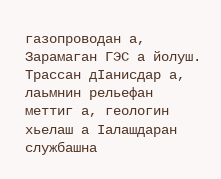газопроводан а, Зарамаган ГЭС а йолуш. Трассан дӀанисдар а, лаьмнин рельефан меттиг а, геологин хьелаш а Ӏалашдаран службашна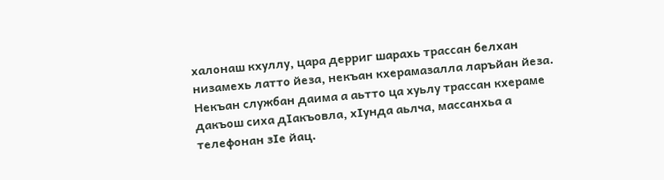халонаш кхуллу, цара дерриг шарахь трассан белхан низамехь латто йеза, некъан кхерамазалла ларъйан йеза. Некъан службан даима а аьтто ца хуьлу трассан кхераме дакъош сиха дӀакъовла, хӀунда аьлча, массанхьа а телефонан зӀе йац.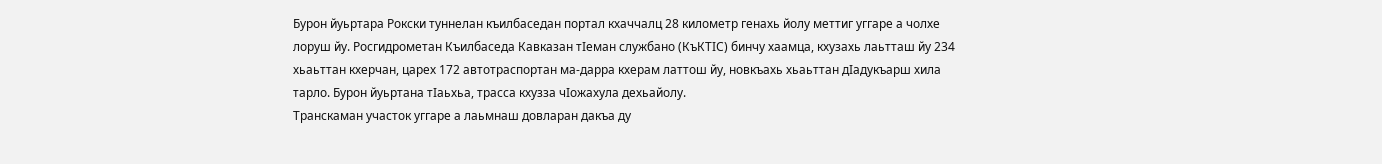Бурон йуьртара Рокски туннелан къилбаседан портал кхаччалц 28 километр генахь йолу меттиг уггаре а чолхе лоруш йу. Росгидрометан Къилбаседа Кавказан тӀеман службано (КъКТӀС) бинчу хаамца, кхузахь лаьтташ йу 234 хьаьттан кхерчан, царех 172 автотраспортан ма-дарра кхерам латтош йу, новкъахь хьаьттан дӀадукъарш хила тарло. Бурон йуьртана тӀаьхьа, трасса кхузза чӀожахула дехьайолу.
Транскаман участок уггаре а лаьмнаш довларан дакъа ду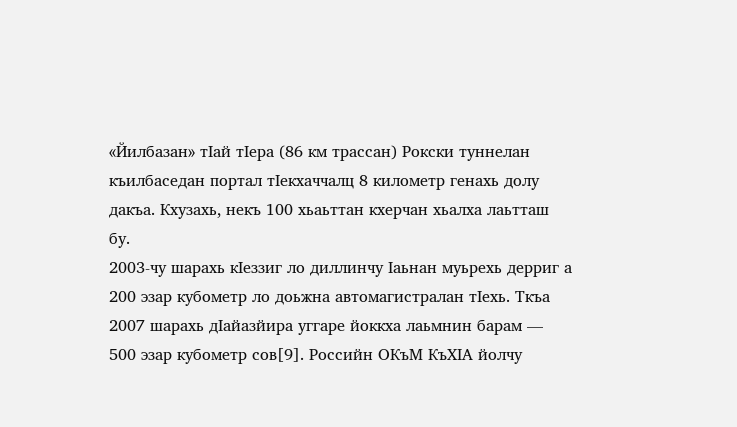«Йилбазан» тӀай тӀера (86 км трассан) Рокски туннелан къилбаседан портал тӀекхаччалц 8 километр генахь долу дакъа. Кхузахь, некъ 100 хьаьттан кхерчан хьалха лаьтташ бу.
2003-чу шарахь кӀеззиг ло диллинчу Ӏаьнан муьрехь дерриг а 200 эзар кубометр ло доьжна автомагистралан тӀехь. Ткъа 2007 шарахь дӀайазйира уггаре йоккха лаьмнин барам — 500 эзар кубометр сов[9]. Российн ОКъМ КъХӀА йолчу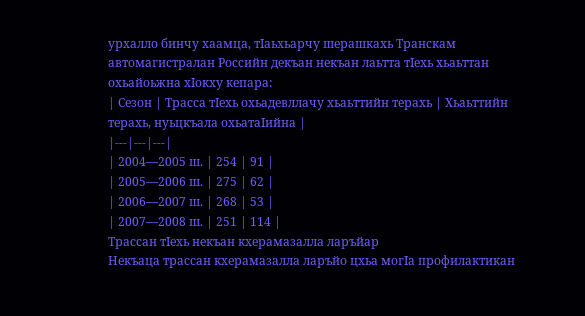урхалло бинчу хаамца, тӀаьхьарчу шерашкахь Транскам автомагистралан Российн декъан некъан лаьтта тӀехь хьаьттан охьайоьжна хӀокху кепара:
| Сезон | Трасса тӀехь охьадевллачу хьаьттийн терахь | Хьаьттийн терахь, нуьцкъала охьатаӀийна |
|---|---|---|
| 2004—2005 ш. | 254 | 91 |
| 2005—2006 ш. | 275 | 62 |
| 2006—2007 ш. | 268 | 53 |
| 2007—2008 ш. | 251 | 114 |
Трассан тӀехь некъан кхерамазалла ларъйар
Некъаца трассан кхерамазалла ларъйо цхьа могӀа профилактикан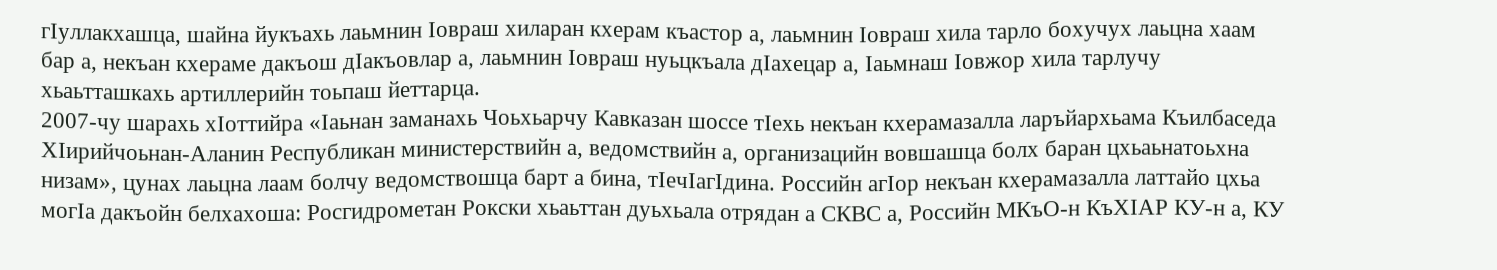гӀуллакхашца, шайна йукъахь лаьмнин Ӏовраш хиларан кхерам къастор а, лаьмнин Ӏовраш хила тарло бохучух лаьцна хаам бар а, некъан кхераме дакъош дӀакъовлар а, лаьмнин Ӏовраш нуьцкъала дӀахецар а, Ӏаьмнаш Ӏовжор хила тарлучу хьаьтташкахь артиллерийн тоьпаш йеттарца.
2007-чу шарахь хӀоттийра «Ӏаьнан заманахь Чоьхьарчу Кавказан шоссе тӀехь некъан кхерамазалла ларъйархьама Къилбаседа ХӀирийчоьнан-Аланин Республикан министерствийн а, ведомствийн а, организацийн вовшашца болх баран цхьаьнатоьхна низам», цунах лаьцна лаам болчу ведомствошца барт а бина, тӀечӀагӀдина. Российн агӀор некъан кхерамазалла латтайо цхьа могӀа дакъойн белхахоша: Росгидрометан Рокски хьаьттан дуьхьала отрядан а СКВС а, Российн МКъО-н КъХӀАР КУ-н а, КУ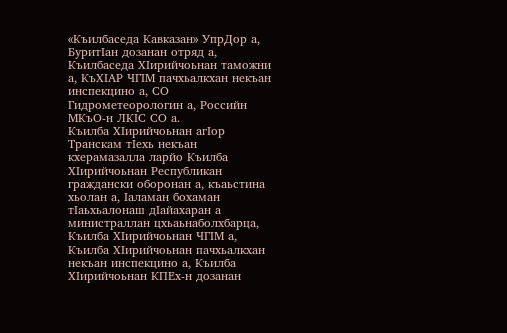«Къилбаседа Кавказан» УпрДор а, БуритӀан дозанан отряд а, Къилбаседа ХӀирийчоьнан таможни а, КъХӀАР ЧГӀМ пачхьалкхан некъан инспекцино а, СО Гидрометеорологин а, Российн МКъО-н ЛКӀС СО а.
Къилба ХӀирийчоьнан агӀор Транскам тӀехь некъан кхерамазалла ларйо Къилба ХӀирийчоьнан Республикан граждански оборонан а, къаьстина хьолан а, Ӏаламан бохаман тӀаьхьалонаш дӀайахаран а министраллан цхьаьнаболхбарца, Къилба ХӀирийчоьнан ЧГӀМ а, Къилба ХӀирийчоьнан пачхьалкхан некъан инспекцино а, Къилба ХӀирийчоьнан КПЕх-н дозанан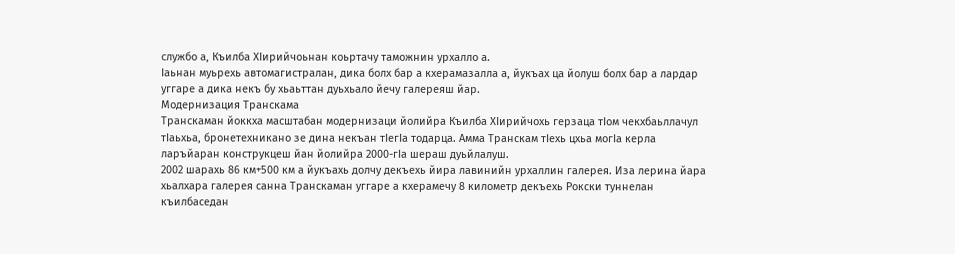службо а, Къилба ХӀирийчоьнан коьртачу таможнин урхалло а.
Ӏаьнан муьрехь автомагистралан, дика болх бар а кхерамазалла а, йукъах ца йолуш болх бар а лардар уггаре а дика некъ бу хьаьттан дуьхьало йечу галереяш йар.
Модернизация Транскама
Транскаман йоккха масштабан модернизаци йолийра Къилба ХӀирийчохь герзаца тӀом чекхбаьллачул тӀаьхьа, бронетехникано зе дина некъан тӀегӀа тодарца. Амма Транскам тӀехь цхьа могӀа керла ларъйаран конструкцеш йан йолийра 2000-гӀа шераш дуьйлалуш.
2002 шарахь 86 км+500 км а йукъахь долчу декъехь йира лавинийн урхаллин галерея. Иза лерина йара хьалхара галерея санна Транскаман уггаре а кхерамечу 8 километр декъехь Рокски туннелан къилбаседан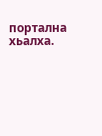портална хьалха.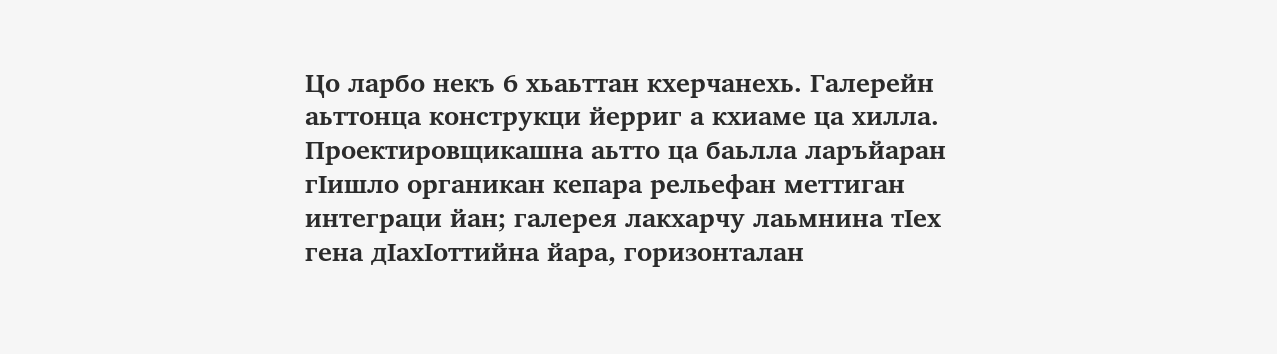Цо ларбо некъ 6 хьаьттан кхерчанехь. Галерейн аьттонца конструкци йерриг а кхиаме ца хилла. Проектировщикашна аьтто ца баьлла ларъйаран гӀишло органикан кепара рельефан меттиган интеграци йан; галерея лакхарчу лаьмнина тӀех гена дӀахӀоттийна йара, горизонталан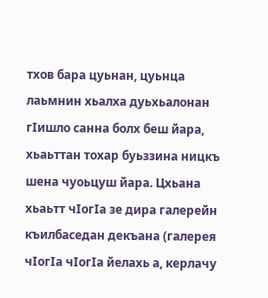тхов бара цуьнан, цуьнца лаьмнин хьалха дуьхьалонан гӀишло санна болх беш йара, хьаьттан тохар буьззина ницкъ шена чуоьцуш йара. Цхьана хьаьтт чӀогӀа зе дира галерейн къилбаседан декъана (галерея чӀогӀа чӀогӀа йелахь а, керлачу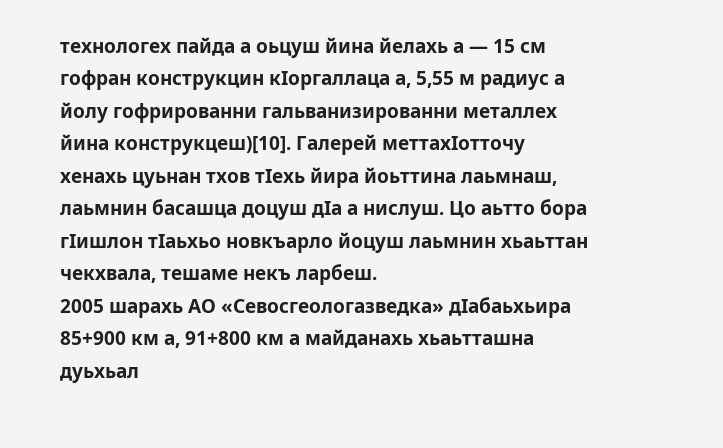технологех пайда а оьцуш йина йелахь а — 15 см гофран конструкцин кӀоргаллаца а, 5,55 м радиус а йолу гофрированни гальванизированни металлех йина конструкцеш)[10]. Галерей меттахӀотточу хенахь цуьнан тхов тӀехь йира йоьттина лаьмнаш, лаьмнин басашца доцуш дӀа а нислуш. Цо аьтто бора гӀишлон тӀаьхьо новкъарло йоцуш лаьмнин хьаьттан чекхвала, тешаме некъ ларбеш.
2005 шарахь АО «Севосгеологазведка» дӀабаьхьира 85+900 км а, 91+800 км а майданахь хьаьтташна дуьхьал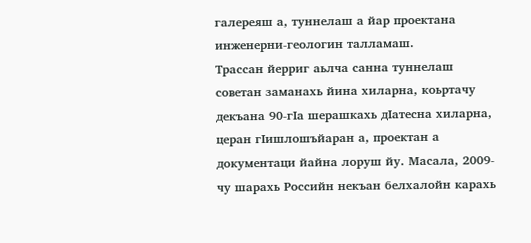галереяш а, туннелаш а йар проектана инженерни-геологин талламаш.
Трассан йерриг аьлча санна туннелаш советан заманахь йина хиларна, коьртачу декъана 90-гӀа шерашкахь дӀатесна хиларна, церан гӀишлошъйаран а, проектан а документаци йайна лоруш йу. Масала, 2009-чу шарахь Российн некъан белхалойн карахь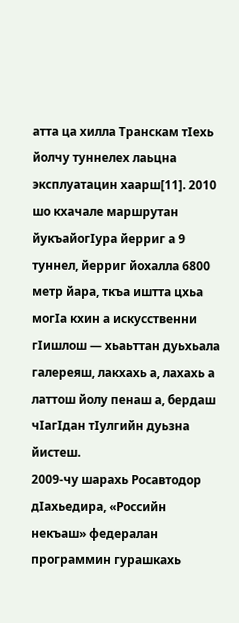атта ца хилла Транскам тӀехь йолчу туннелех лаьцна эксплуатацин хаарш[11]. 2010 шо кхачале маршрутан йукъайогӀура йерриг а 9 туннел, йерриг йохалла 6800 метр йара, ткъа иштта цхьа могӀа кхин а искусственни гӀишлош — хьаьттан дуьхьала галереяш, лакхахь а, лахахь а латтош йолу пенаш а, бердаш чӀагӀдан тӀулгийн дуьзна йистеш.
2009-чу шарахь Росавтодор дӀахьедира, «Российн некъаш» федералан программин гурашкахь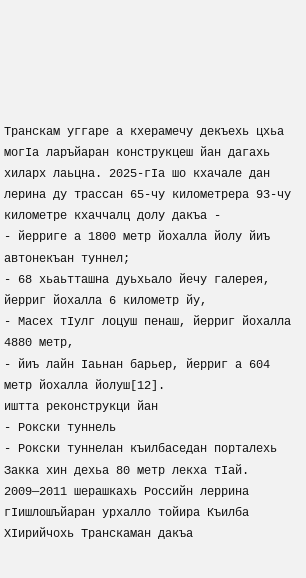Транскам уггаре а кхерамечу декъехь цхьа могӀа ларъйаран конструкцеш йан дагахь хиларх лаьцна. 2025-гӀа шо кхачале дан лерина ду трассан 65-чу километрера 93-чу километре кхаччалц долу дакъа -
- йерриге а 1800 метр йохалла йолу йиъ автонекъан туннел;
- 68 хьаьтташна дуьхьало йечу галерея, йерриг йохалла 6 километр йу,
- Масех тӀулг лоцуш пенаш, йерриг йохалла 4880 метр,
- йиъ лайн Ӏаьнан барьер, йерриг а 604 метр йохалла йолуш[12].
иштта реконструкци йан
- Рокски туннель
- Рокски туннелан къилбаседан порталехь Закка хин дехьа 80 метр лекха тӀай.
2009—2011 шерашкахь Российн леррина гӀишлошъйаран урхалло тойира Къилба ХӀирийчохь Транскаман дакъа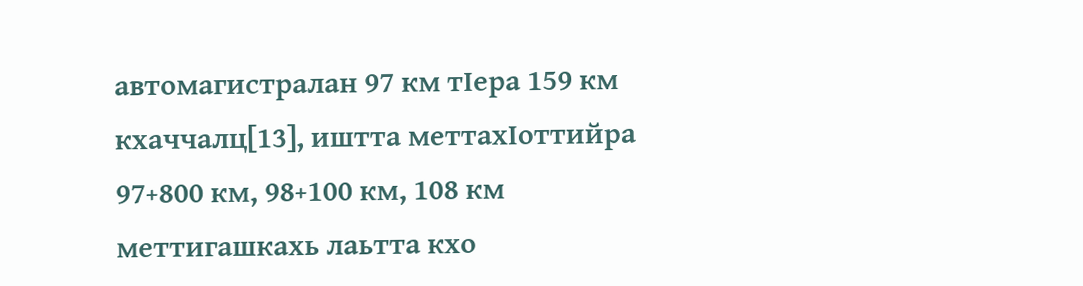автомагистралан 97 км тӀера 159 км кхаччалц[13], иштта меттахӀоттийра 97+800 км, 98+100 км, 108 км меттигашкахь лаьтта кхо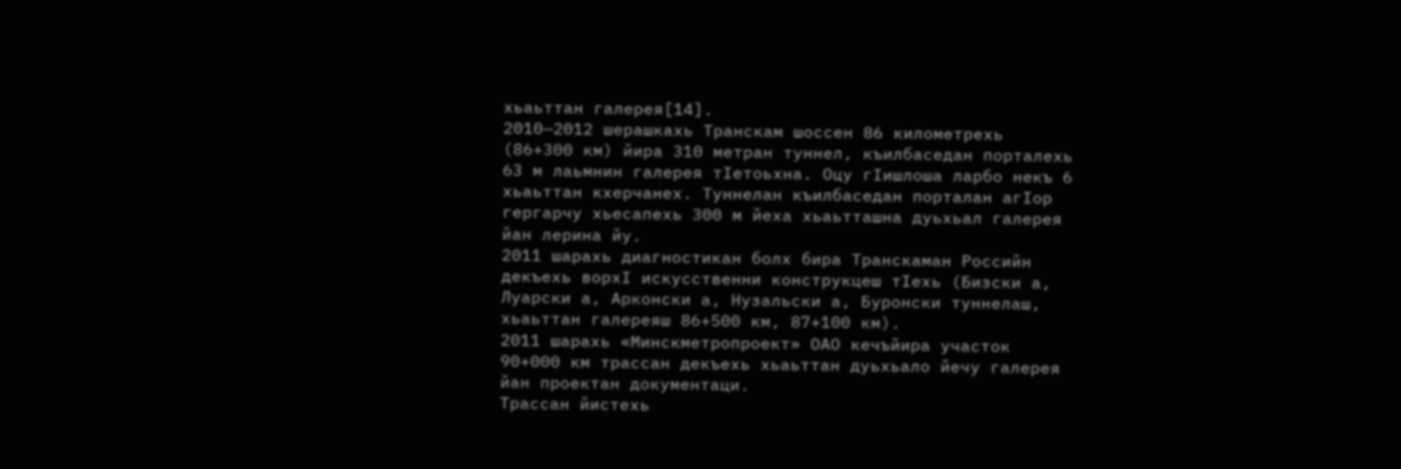хьаьттан галерея[14].
2010—2012 шерашкахь Транскам шоссен 86 километрехь (86+300 км) йира 310 метран туннел, къилбаседан порталехь 63 м лаьмнин галерея тӀетоьхна. Оцу гӀишлоша ларбо некъ 6 хьаьттан кхерчанех. Туннелан къилбаседан порталан агӀор гергарчу хьесапехь 300 м йеха хьаьтташна дуьхьал галерея йан лерина йу.
2011 шарахь диагностикан болх бира Транскаман Российн декъехь ворхӀ искусственни конструкцеш тӀехь (Бизски а, Луарски а, Арконски а, Нузальски а, Буронски туннелаш, хьаьттан галереяш 86+500 км, 87+100 км).
2011 шарахь «Минскметропроект» ОАО кечъйира участок 90+000 км трассан декъехь хьаьттан дуьхьало йечу галерея йан проектан документаци.
Трассан йистехь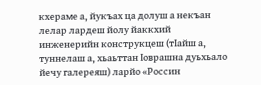кхераме а, йукъах ца долуш а некъан лелар лардеш йолу йаккхий инженерийн конструкцеш (тӀайш а, туннелаш а, хьаьттан Ӏоврашна дуьхьало йечу галереяш) ларйо «Россин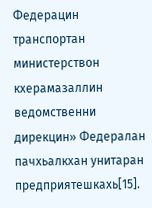Федерацин транспортан министерствон кхерамазаллин ведомственни дирекцин» Федералан пачхьалкхан унитаран предприятешкахь[15].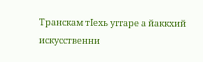Транскам тӀехь уггаре а йаккхий искусственни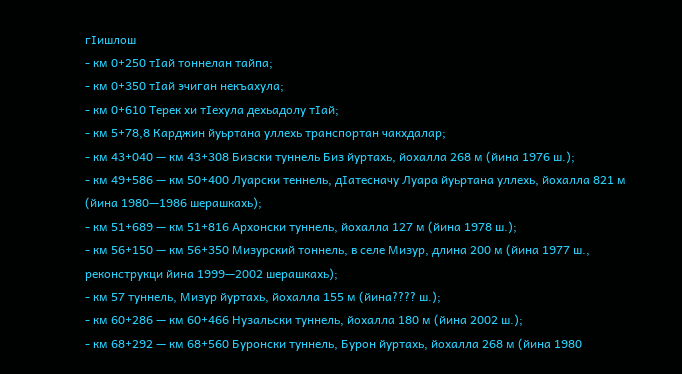гӀишлош
- км 0+250 тӀай тоннелан тайпа;
- км 0+350 тӀай эчиган некъахула;
- км 0+610 Терек хи тӀехула дехьадолу тӀай;
- км 5+78,8 Карджин йуьртана уллехь транспортан чакхдалар;
- км 43+040 — км 43+308 Бизски туннель Биз йуртахь, йохалла 268 м (йина 1976 ш.);
- км 49+586 — км 50+400 Луарски тeннель, дӀатесначу Луара йуьртана уллехь, йохалла 821 м (йина 1980—1986 шерашкахь);
- км 51+689 — км 51+816 Архонски туннель, йохалла 127 м (йина 1978 ш.);
- км 56+150 — км 56+350 Мизурский тоннель, в селе Мизур, длина 200 м (йина 1977 ш., реконструкци йина 1999—2002 шерашкахь);
- км 57 туннель, Мизур йуртахь, йохалла 155 м (йина???? ш.);
- км 60+286 — км 60+466 Нузальски туннель, йохалла 180 м (йина 2002 ш.);
- км 68+292 — км 68+560 Буронски туннель, Бурон йуртахь, йохалла 268 м (йина 1980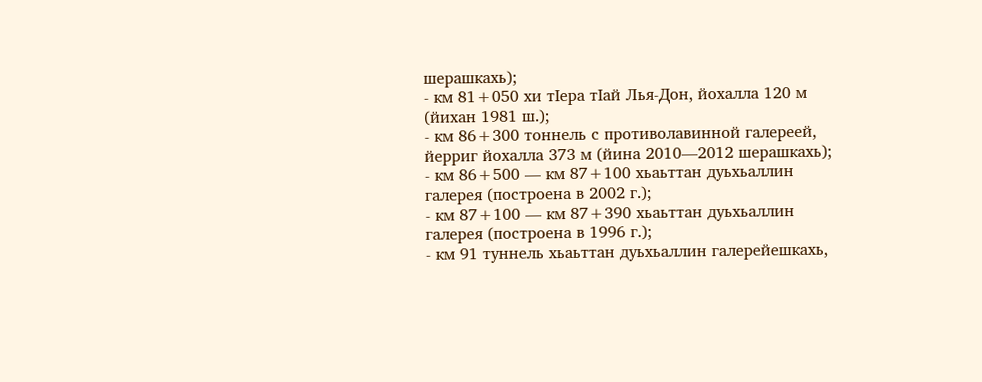шерашкахь);
- км 81+050 хи тӀера тӀай Лья-Дон, йохалла 120 м (йихан 1981 ш.);
- км 86+300 тоннель с противолавинной галереей, йерриг йохалла 373 м (йина 2010—2012 шерашкахь);
- км 86+500 — км 87+100 хьаьттан дуьхьаллин галерея (построена в 2002 г.);
- км 87+100 — км 87+390 хьаьттан дуьхьаллин галерея (построена в 1996 г.);
- км 91 туннель хьаьттан дуьхьаллин галерейешкахь,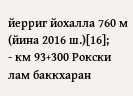йерриг йохалла 760 м (йина 2016 ш.)[16];
- км 93+300 Рокски лам баккхаран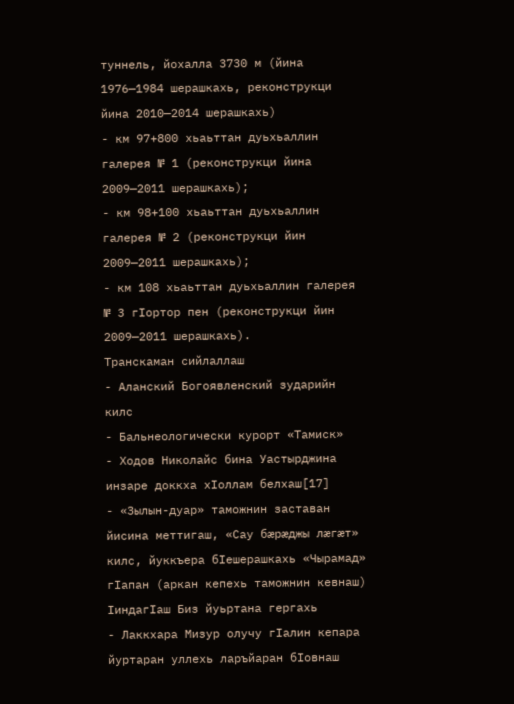туннель, йохалла 3730 м (йина 1976—1984 шерашкахь, реконструкци йина 2010—2014 шерашкахь)
- км 97+800 хьаьттан дуьхьаллин галерея № 1 (реконструкци йина 2009—2011 шерашкахь);
- км 98+100 хьаьттан дуьхьаллин галерея № 2 (реконструкци йин 2009—2011 шерашкахь);
- км 108 хьаьттан дуьхьаллин галерея № 3 гӀортор пен (реконструкци йин 2009—2011 шерашкахь).
Транскаман сийлаллаш
- Аланский Богоявленский зударийн килс
- Бальнеологически курорт «Тамиск»
- Ходов Николайс бина Уастырджина инзаре доккха хӀоллам белхаш[17]
- «Зылын-дуар» таможнин заставан йисина меттигаш, «Сау бæрæджы лæгæт» килс, йуккъера бӀешерашкахь «Чырамад» гӀапан (аркан кепехь таможнин кевнаш) ӀиндагӀаш Биз йуьртана гергахь
- Лаккхара Мизур олучу гӀалин кепара йуртаран уллехь ларъйаран бӀовнаш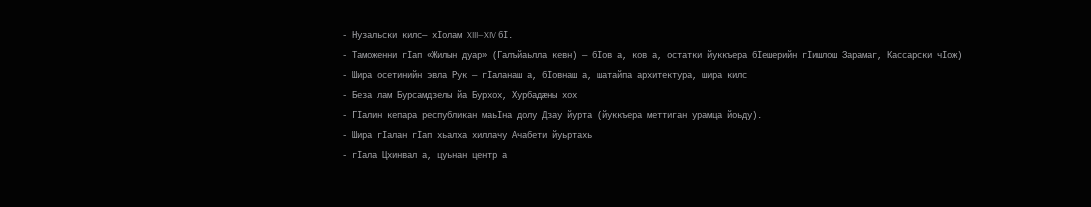- Нузальски килс— хӀолам XIII—XIV бӀ.
- Таможенни гӀап «Жилын дуар» (Галъйаьлла кевн) — бӀов а, ков а, остатки йуккъера бӀешерийн гӀишлош Зарамаг, Кассарски чӀож)
- Шира осетинийн эвла Рук — гӀаланаш а, бӀовнаш а, шатайпа архитектура, шира килс
- Беза лам Бурсамдзелы йа Бурхох, Хурбадæны хох
- ГӀалин кепара республикан маьӀна долу Дзау йурта (йуккъера меттиган урамца йоьду).
- Шира гӀалан гӀап хьалха хиллачу Ачабети йуьртахь
- гӀала Цхинвал а, цуьнан центр а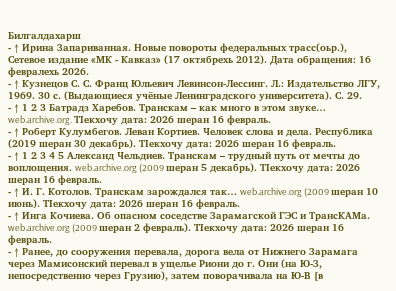Билгалдахарш
- ↑ Ирина Запариванная. Новые повороты федеральных трасс(оьр.), Сетевое издание «МК - Кавказ» (17 октябрехь 2012). Дата обращения: 16 февралехь 2026.
- ↑ Кузнецов С. С. Франц Юльевич Левинсон-Лессинг. Л.: Издательство ЛГУ, 1969. 30 с. (Выдающиеся учёные Ленинградского университета). С. 29.
- ↑ 1 2 3 Батрадз Харебов. Транскам – как много в этом звуке… web.archive.org. ТӀекхочу дата: 2026 шеран 16 февраль.
- ↑ Роберт Кулумбегов. Леван Кортиев. Человек слова и дела. Республика (2019 шеран 30 декабрь). ТӀекхочу дата: 2026 шеран 16 февраль.
- ↑ 1 2 3 4 5 Александ Чельдиев. Транскам – трудный путь от мечты до воплощения. web.archive.org (2009 шеран 5 декабрь). ТӀекхочу дата: 2026 шеран 16 февраль.
- ↑ И. Г. Котолов. Транскам зарождался так… web.archive.org (2009 шеран 10 июнь). ТӀекхочу дата: 2026 шеран 16 февраль.
- ↑ Инга Кочиева. Об опасном соседстве Зарамагской ГЭС и ТрансКАМа. web.archive.org (2009 шеран 2 февраль). ТӀекхочу дата: 2026 шеран 16 февраль.
- ↑ Ранее, до сооружения перевала, дорога вела от Нижнего Зарамага через Мамисонский перевал в ущелье Риони до г. Они (на Ю-З, непосредственно через Грузию), затем поворачивала на Ю-В [в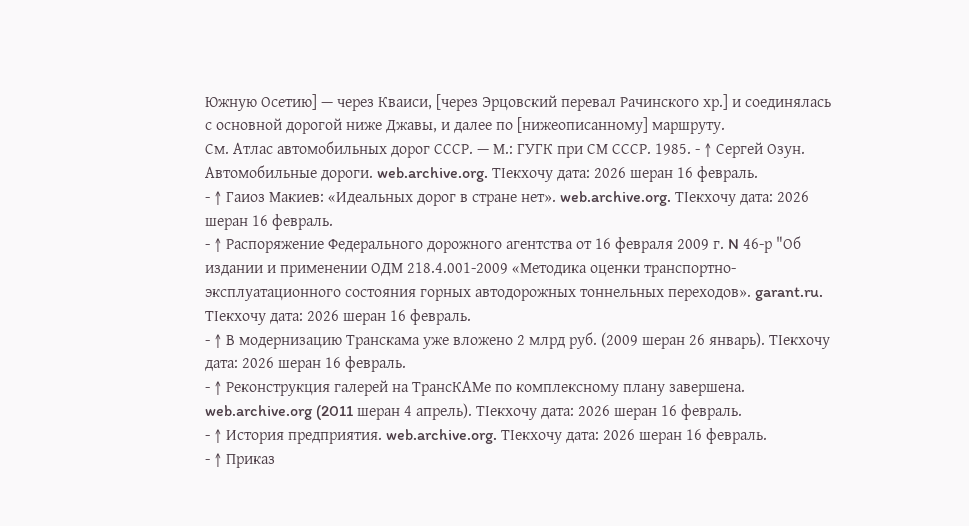Южную Осетию] — через Кваиси, [через Эрцовский перевал Рачинского хр.] и соединялась с основной дорогой ниже Джавы, и далее по [нижеописанному] маршруту.
См. Атлас автомобильных дорог СССР. — М.: ГУГК при СМ СССР. 1985. - ↑ Сергей Озун. Автомобильные дороги. web.archive.org. ТӀекхочу дата: 2026 шеран 16 февраль.
- ↑ Гаиоз Макиев: «Идеальных дорог в стране нет». web.archive.org. ТӀекхочу дата: 2026 шеран 16 февраль.
- ↑ Распоряжение Федерального дорожного агентства от 16 февраля 2009 г. N 46-р "Об издании и применении ОДМ 218.4.001-2009 «Методика оценки транспортно-эксплуатационного состояния горных автодорожных тоннельных переходов». garant.ru. ТӀекхочу дата: 2026 шеран 16 февраль.
- ↑ В модернизацию Транскама уже вложено 2 млрд руб. (2009 шеран 26 январь). ТӀекхочу дата: 2026 шеран 16 февраль.
- ↑ Реконструкция галерей на ТрансКАМе по комплексному плану завершена. web.archive.org (2011 шеран 4 апрель). ТӀекхочу дата: 2026 шеран 16 февраль.
- ↑ История предприятия. web.archive.org. ТӀекхочу дата: 2026 шеран 16 февраль.
- ↑ Приказ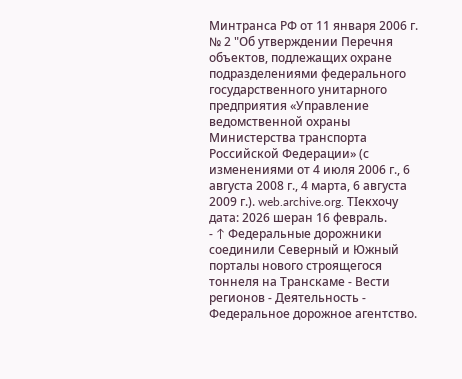Минтранса РФ от 11 января 2006 г. № 2 "Об утверждении Перечня объектов, подлежащих охране подразделениями федерального государственного унитарного предприятия «Управление ведомственной охраны Министерства транспорта Российской Федерации» (с изменениями от 4 июля 2006 г., 6 августа 2008 г., 4 марта, 6 августа 2009 г.). web.archive.org. ТӀекхочу дата: 2026 шеран 16 февраль.
- ↑ Федеральные дорожники соединили Северный и Южный порталы нового строящегося тоннеля на Транскаме - Вести регионов - Деятельность - Федеральное дорожное агентство.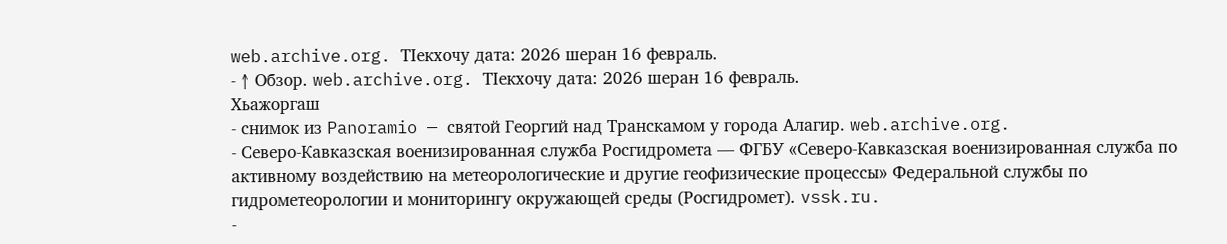web.archive.org. ТӀекхочу дата: 2026 шеран 16 февраль.
- ↑ Обзор. web.archive.org. ТӀекхочу дата: 2026 шеран 16 февраль.
Хьажоргаш
- снимок из Panoramio — святой Георгий над Транскамом у города Алагир. web.archive.org.
- Северо-Кавказская военизированная служба Росгидромета — ФГБУ «Северо-Кавказская военизированная служба по активному воздействию на метеорологические и другие геофизические процессы» Федеральной службы по гидрометеорологии и мониторингу окружающей среды (Росгидромет). vssk.ru.
-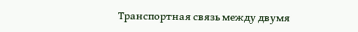Транспортная связь между двумя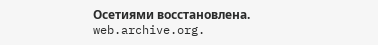Осетиями восстановлена. web.archive.org.